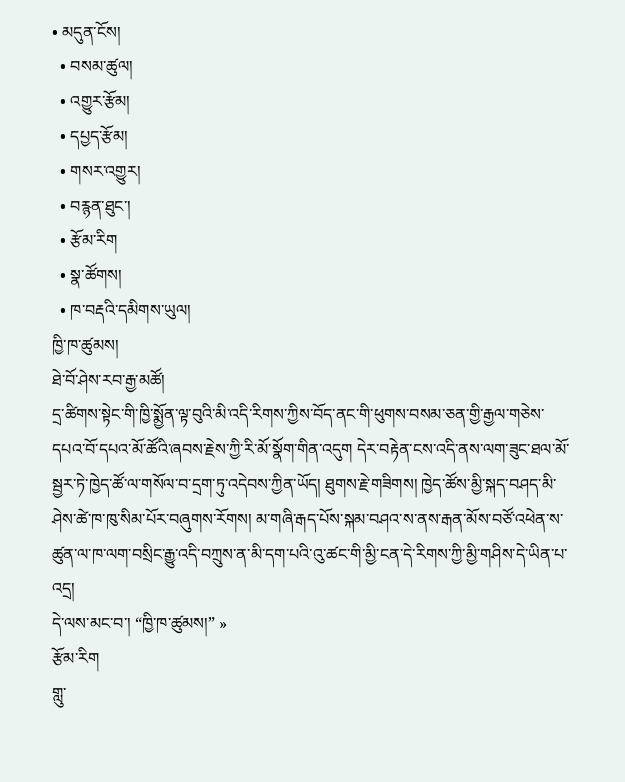• མདུན་ངོས།
  • བསམ་ཚུལ།
  • འགྱུར་རྩོམ།
  • དཔྱད་རྩོམ།
  • གསར་འགྱུར།
  • བརྙན་ཐུང་།
  • རྩོམ་རིག
  • སྣ་ཚོགས།
  • ཁ་བརྡའི་དམིགས་ཡུལ།
ཁྱི་ཁ་ཚུམས།
ཐེ་བོ་ཤེས་རབ་རྒྱ་མཚོ།
དྲ་ཚིགས་སྟེང་གི་ཁྱི་སྨྱོན་ལྟ་བུའི་མི་འདི་རིགས་ཀྱིས་བོད་ནང་གི་ཕུགས་བསམ་ཅན་གྱི་རྒྱལ་གཅེས་དཔའ་བོ་དཔའ་མོ་ཚོའི་ཞབས་རྗེས་ཀྱི་རི་མོ་སྣོག་གིན་འདུག དེར་བརྟེན་ངས་འདི་ནས་ལག་ཟུང་ཐལ་མོ་སྦྱར་ཏེ་ཁྱེད་ཚོ་ལ་གསོལ་བ་དྲག་ཏུ་འདེབས་ཀྱིན་ཡོད། ཐུགས་རྗེ་གཟིགས། ཁྱེད་ཚོས་མྱི་སྐད་བཤད་མི་ཤེས་ཚེ་ཁ་ཁུ་སིམ་པོར་བཞུགས་རོགས། མ་གཞི་རྒད་པོས་སྐམ་བཤའ་ས་ནས་རྒན་མོས་བཙོ་འཕེན་ས་ཚུན་ལ་ཁ་ལག་བསྲིང་རྒྱུ་འདི་བཀྲུས་ན་མི་དག་པའི་འུ་ཚང་གི་མྱི་ངན་དེ་རིགས་ཀྱི་མྱི་གཤིས་དེ་ཡིན་པ་འདྲ།
དེ་ལས་མང་བ་། “ཁྱི་ཁ་ཚུམས།” »
རྩོམ་རིག
གླུ་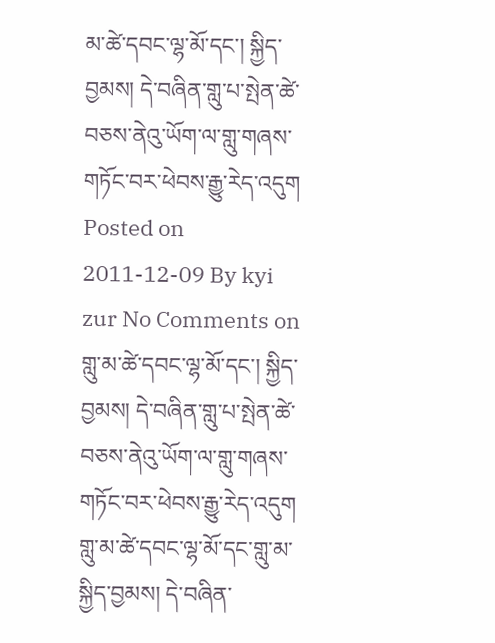མ་ཚེ་དབང་ལྷ་མོ་དང་། སྐྱིད་བྱམས། དེ་བཞིན་གླུ་པ་སྤེན་ཚེ་བཅས་ནེའུ་ཡོག་ལ་གླུ་གཞས་གཏོང་བར་ཕེབས་རྒྱུ་རེད་འདུག
Posted on 2011-12-09 By kyi zur No Comments on གླུ་མ་ཚེ་དབང་ལྷ་མོ་དང་། སྐྱིད་བྱམས། དེ་བཞིན་གླུ་པ་སྤེན་ཚེ་བཅས་ནེའུ་ཡོག་ལ་གླུ་གཞས་གཏོང་བར་ཕེབས་རྒྱུ་རེད་འདུག
གླུ་མ་ཚེ་དབང་ལྷ་མོ་དང་གླུ་མ་སྐྱིད་བྱམས། དེ་བཞིན་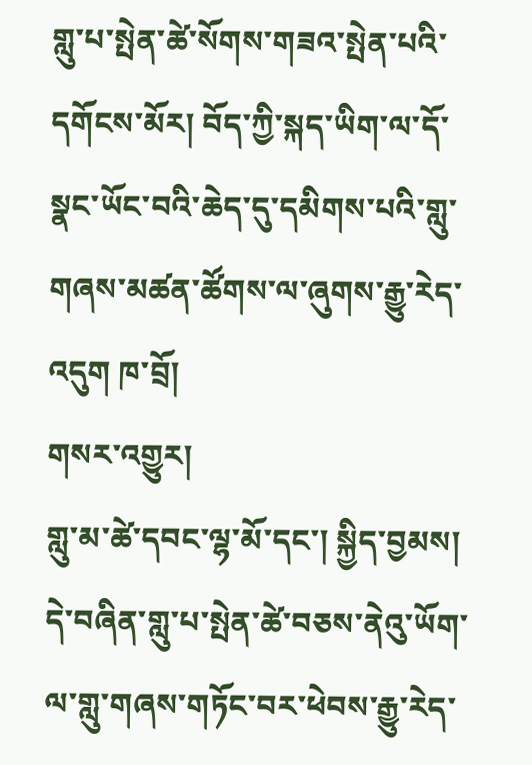གླུ་པ་སྤེན་ཚེ་སོགས་གཟའ་སྤེན་པའི་དགོངས་མོར། བོད་ཀྱི་སྐད་ཡིག་ལ་དོ་སྣང་ཡོང་བའི་ཆེད་དུ་དམིགས་པའི་གླུ་གཞས་མཚན་ཚོགས་ལ་ཞུགས་རྒྱུ་རེད་འདུག ཁ་བྲོ།
གསར་འགྱུར།
གླུ་མ་ཚེ་དབང་ལྷ་མོ་དང་། སྐྱིད་བྱམས། དེ་བཞིན་གླུ་པ་སྤེན་ཚེ་བཅས་ནེའུ་ཡོག་ལ་གླུ་གཞས་གཏོང་བར་ཕེབས་རྒྱུ་རེད་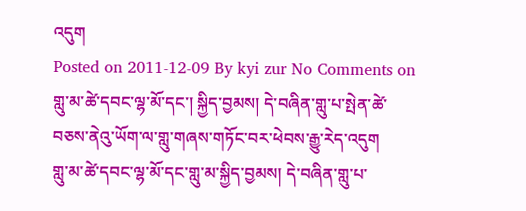འདུག
Posted on 2011-12-09 By kyi zur No Comments on གླུ་མ་ཚེ་དབང་ལྷ་མོ་དང་། སྐྱིད་བྱམས། དེ་བཞིན་གླུ་པ་སྤེན་ཚེ་བཅས་ནེའུ་ཡོག་ལ་གླུ་གཞས་གཏོང་བར་ཕེབས་རྒྱུ་རེད་འདུག
གླུ་མ་ཚེ་དབང་ལྷ་མོ་དང་གླུ་མ་སྐྱིད་བྱམས། དེ་བཞིན་གླུ་པ་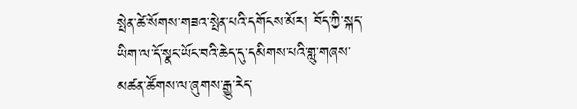སྤེན་ཚེ་སོགས་གཟའ་སྤེན་པའི་དགོངས་མོར། བོད་ཀྱི་སྐད་ཡིག་ལ་དོ་སྣང་ཡོང་བའི་ཆེད་དུ་དམིགས་པའི་གླུ་གཞས་མཚན་ཚོགས་ལ་ཞུགས་རྒྱུ་རེད་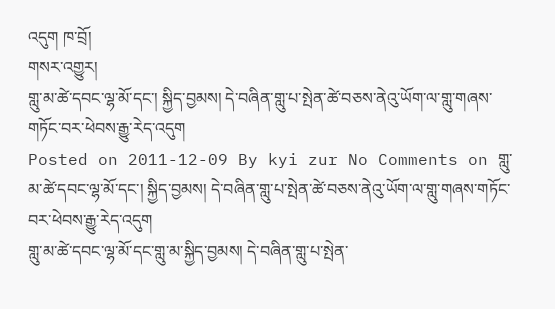འདུག ཁ་བྲོ།
གསར་འགྱུར།
གླུ་མ་ཚེ་དབང་ལྷ་མོ་དང་། སྐྱིད་བྱམས། དེ་བཞིན་གླུ་པ་སྤེན་ཚེ་བཅས་ནེའུ་ཡོག་ལ་གླུ་གཞས་གཏོང་བར་ཕེབས་རྒྱུ་རེད་འདུག
Posted on 2011-12-09 By kyi zur No Comments on གླུ་མ་ཚེ་དབང་ལྷ་མོ་དང་། སྐྱིད་བྱམས། དེ་བཞིན་གླུ་པ་སྤེན་ཚེ་བཅས་ནེའུ་ཡོག་ལ་གླུ་གཞས་གཏོང་བར་ཕེབས་རྒྱུ་རེད་འདུག
གླུ་མ་ཚེ་དབང་ལྷ་མོ་དང་གླུ་མ་སྐྱིད་བྱམས། དེ་བཞིན་གླུ་པ་སྤེན་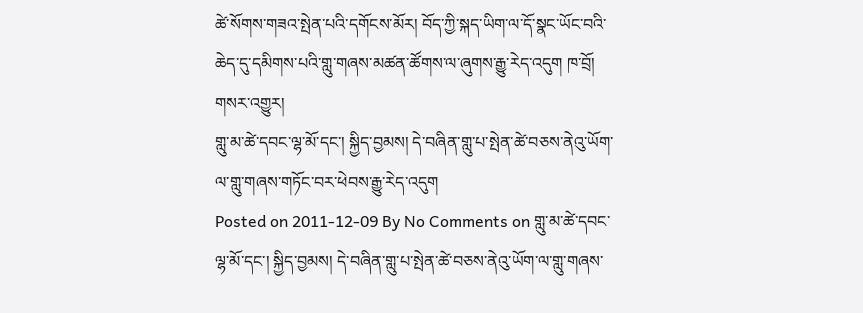ཚེ་སོགས་གཟའ་སྤེན་པའི་དགོངས་མོར། བོད་ཀྱི་སྐད་ཡིག་ལ་དོ་སྣང་ཡོང་བའི་ཆེད་དུ་དམིགས་པའི་གླུ་གཞས་མཚན་ཚོགས་ལ་ཞུགས་རྒྱུ་རེད་འདུག ཁ་བྲོ།
གསར་འགྱུར།
གླུ་མ་ཚེ་དབང་ལྷ་མོ་དང་། སྐྱིད་བྱམས། དེ་བཞིན་གླུ་པ་སྤེན་ཚེ་བཅས་ནེའུ་ཡོག་ལ་གླུ་གཞས་གཏོང་བར་ཕེབས་རྒྱུ་རེད་འདུག
Posted on 2011-12-09 By No Comments on གླུ་མ་ཚེ་དབང་ལྷ་མོ་དང་། སྐྱིད་བྱམས། དེ་བཞིན་གླུ་པ་སྤེན་ཚེ་བཅས་ནེའུ་ཡོག་ལ་གླུ་གཞས་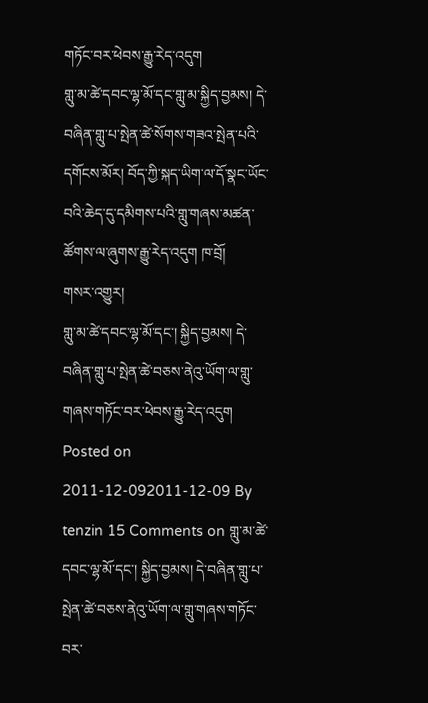གཏོང་བར་ཕེབས་རྒྱུ་རེད་འདུག
གླུ་མ་ཚེ་དབང་ལྷ་མོ་དང་གླུ་མ་སྐྱིད་བྱམས། དེ་བཞིན་གླུ་པ་སྤེན་ཚེ་སོགས་གཟའ་སྤེན་པའི་དགོངས་མོར། བོད་ཀྱི་སྐད་ཡིག་ལ་དོ་སྣང་ཡོང་བའི་ཆེད་དུ་དམིགས་པའི་གླུ་གཞས་མཚན་ཚོགས་ལ་ཞུགས་རྒྱུ་རེད་འདུག ཁ་བྲོ།
གསར་འགྱུར།
གླུ་མ་ཚེ་དབང་ལྷ་མོ་དང་། སྐྱིད་བྱམས། དེ་བཞིན་གླུ་པ་སྤེན་ཚེ་བཅས་ནེའུ་ཡོག་ལ་གླུ་གཞས་གཏོང་བར་ཕེབས་རྒྱུ་རེད་འདུག
Posted on 2011-12-092011-12-09 By tenzin 15 Comments on གླུ་མ་ཚེ་དབང་ལྷ་མོ་དང་། སྐྱིད་བྱམས། དེ་བཞིན་གླུ་པ་སྤེན་ཚེ་བཅས་ནེའུ་ཡོག་ལ་གླུ་གཞས་གཏོང་བར་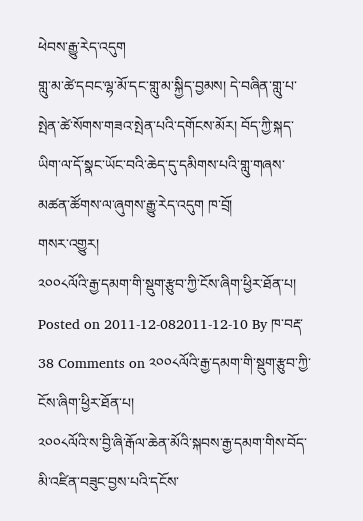ཕེབས་རྒྱུ་རེད་འདུག
གླུ་མ་ཚེ་དབང་ལྷ་མོ་དང་གླུ་མ་སྐྱིད་བྱམས། དེ་བཞིན་གླུ་པ་སྤེན་ཚེ་སོགས་གཟའ་སྤེན་པའི་དགོངས་མོར། བོད་ཀྱི་སྐད་ཡིག་ལ་དོ་སྣང་ཡོང་བའི་ཆེད་དུ་དམིགས་པའི་གླུ་གཞས་མཚན་ཚོགས་ལ་ཞུགས་རྒྱུ་རེད་འདུག ཁ་བྲོ།
གསར་འགྱུར།
༢༠༠༨ལོའི་རྒྱ་དམག་གི་སྡུག་རྩུབ་ཀྱི་ངོས་ཞིག་ཕྱིར་ཐོན་པ།
Posted on 2011-12-082011-12-10 By ཁ་བརྡ་ 38 Comments on ༢༠༠༨ལོའི་རྒྱ་དམག་གི་སྡུག་རྩུབ་ཀྱི་ངོས་ཞིག་ཕྱིར་ཐོན་པ།
༢༠༠༨ལོའི་ས་བྱི་ཞི་རྒོལ་ཆེན་མོའི་སྐབས་རྒྱ་དམག་གིས་བོད་མི་འཛིན་བཟུང་བྱས་པའི་དངོས་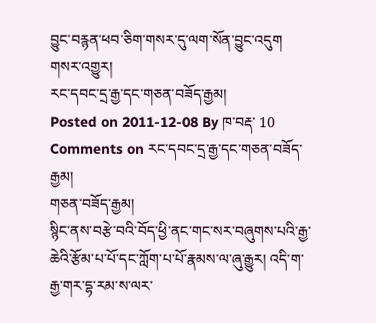བྱུང་བརྙན་ཕབ་ཅིག་གསར་དུ་ལག་སོན་བྱུང་འདུག
གསར་འགྱུར།
རང་དབང་དྲ་རྒྱ་དང་གཅན་བཟོད་རྒྱམ།
Posted on 2011-12-08 By ཁ་བརྡ་ 10 Comments on རང་དབང་དྲ་རྒྱ་དང་གཅན་བཟོད་རྒྱམ།
གཅན་བཟོད་རྒྱམ།
སྙིང་ནས་བརྩེ་བའི་བོད་ཕྱི་ནང་གང་སར་བཞུགས་པའི་རྒྱ་ཆེའི་རྩོམ་པ་པོ་དང་ཀློག་པ་པོ་རྣམས་ལ་ཞུ་རྒྱུར། འདི་ག་རྒྱ་གར་དྷ་རམ་ས་ལར་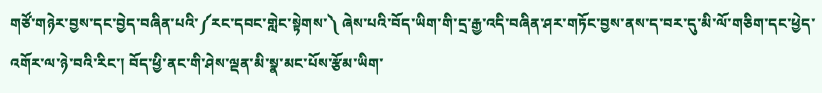གཙོ་གཉེར་བྱས་དང་བྱེད་བཞིན་པའི་༼རང་དབང་གླེང་སྟེགས་༽ ཞེས་པའི་བོད་ཡིག་གི་དྲ་རྒྱ་འདི་བཞིན་ཤར་གཏོང་བྱས་ནས་ད་བར་དུ་མི་ལོ་གཅིག་དང་ཕྱེད་འགོར་ལ་ཉེ་བའི་རིང་། བོད་ཕྱི་ནང་གི་ཤེས་ལྡན་མི་སྣ་མང་པོས་རྩོམ་ཡིག་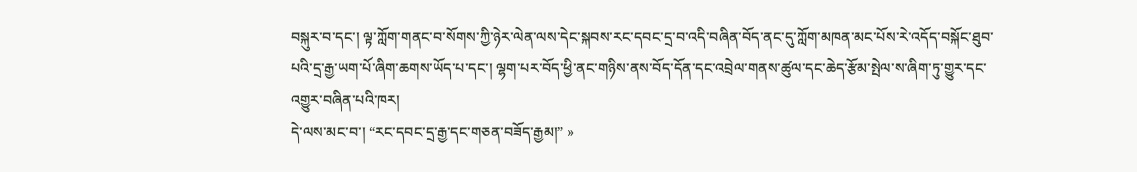བསྐུར་བ་དང་། ལྟ་ཀློག་གནང་བ་སོགས་ཀྱི་ཉེར་ལེན་ལས་དེང་སྐབས་རང་དབང་དྲ་བ་འདི་བཞིན་བོད་ནང་དུ་ཀློག་མཁན་མང་པོས་རེ་འདོད་བསྐོང་ཐུབ་པའི་དྲ་རྒྱ་ཡག་པོ་ཞིག་ཆགས་ཡོད་པ་དང་། ལྷག་པར་བོད་ཕྱི་ནང་གཉིས་ནས་བོད་དོན་དང་འབྲེལ་གནས་ཚུལ་དང་ཆེད་རྩོམ་སྤེལ་ས་ཞིག་ཏུ་གྱུར་དང་འགྱུར་བཞིན་པའི་ཁར།
དེ་ལས་མང་བ་། “རང་དབང་དྲ་རྒྱ་དང་གཅན་བཟོད་རྒྱམ།” »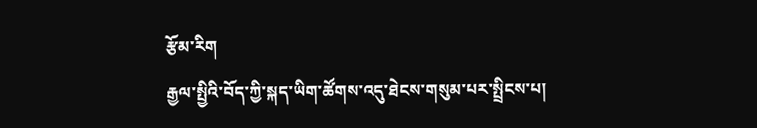རྩོམ་རིག
རྒྱལ་སྤྱིའི་བོད་ཀྱི་སྐད་ཡིག་ཚོགས་འདུ་ཐེངས་གསུམ་པར་སྤྲིངས་པ།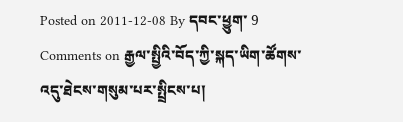Posted on 2011-12-08 By དབང་ཕྱུག་ 9 Comments on རྒྱལ་སྤྱིའི་བོད་ཀྱི་སྐད་ཡིག་ཚོགས་འདུ་ཐེངས་གསུམ་པར་སྤྲིངས་པ།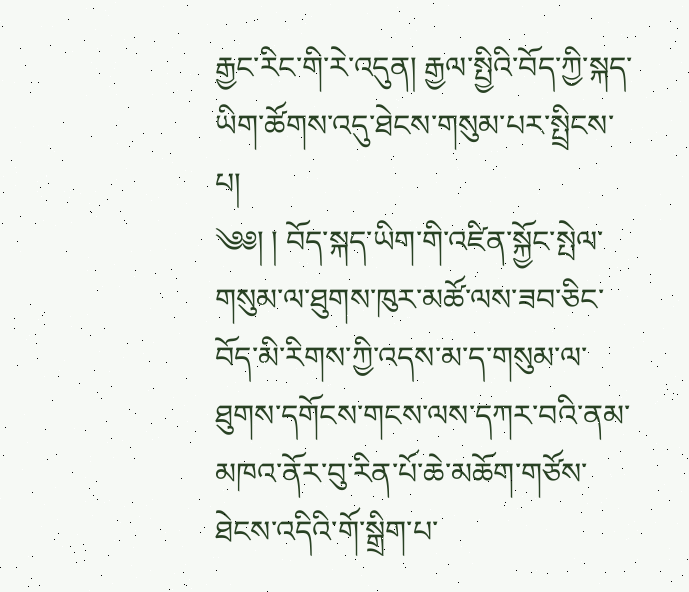རྒྱང་རིང་གི་རེ་འདུན། རྒྱལ་སྤྱིའི་བོད་ཀྱི་སྐད་ཡིག་ཚོགས་འདུ་ཐེངས་གསུམ་པར་སྤྲིངས་པ།
༄༅། ། བོད་སྐད་ཡིག་གི་འཛིན་སྐྱོང་སྤེལ་གསུམ་ལ་ཐུགས་ཁུར་མཚོ་ལས་ཟབ་ཅིང་བོད་མི་རིགས་ཀྱི་འདས་མ་ད་གསུམ་ལ་ཐུགས་དགོངས་གངས་ལས་དཀར་བའི་ནམ་མཁའ་ནོར་བུ་རིན་པོ་ཆེ་མཆོག་གཙོས་ཐེངས་འདིའི་གོ་སྒྲིག་པ་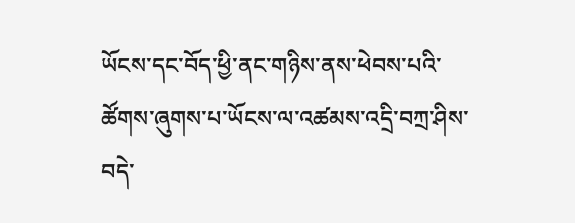ཡོངས་དང་བོད་ཕྱི་ནང་གཉིས་ནས་ཕེབས་པའི་ཚོགས་ཞུགས་པ་ཡོངས་ལ་འཚམས་འདྲི་བཀྲ་ཤིས་བདེ་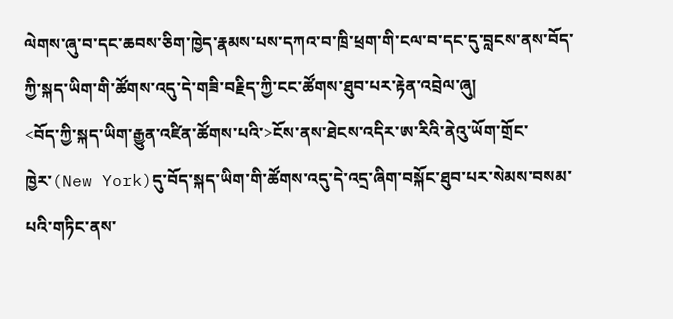ལེགས་ཞུ་བ་དང་ཆབས་ཅིག་ཁྱེད་རྣམས་པས་དཀའ་བ་ཁྲི་ཕྲག་གི་ངལ་བ་དང་དུ་བླངས་ནས་བོད་ཀྱི་སྐད་ཡིག་གི་ཚོགས་འདུ་དེ་གཟི་བརྗིད་ཀྱི་ངང་ཚོགས་ཐུབ་པར་རྟེན་འབྲེལ་ཞུ།
<བོད་ཀྱི་སྐད་ཡིག་རྒྱུན་འཛིན་ཚོགས་པའི་>ངོས་ནས་ཐེངས་འདིར་ཨ་རིའི་ནེའུ་ཡོག་གྲོང་ཁྱེར་(New York)དུ་བོད་སྐད་ཡིག་གི་ཚོགས་འདུ་དེ་འདྲ་ཞིག་བསྐོང་ཐུབ་པར་སེམས་བསམ་པའི་གཏིང་ནས་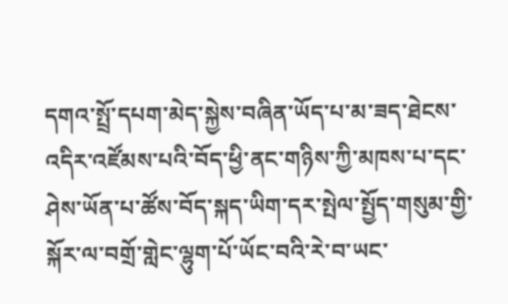དགའ་སྤྲོ་དཔག་མེད་སྐྱེས་བཞིན་ཡོད་པ་མ་ཟད་ཐེངས་འདིར་འཛོམས་པའི་བོད་ཕྱི་ནང་གཉིས་ཀྱི་མཁས་པ་དང་ཤེས་ཡོན་པ་ཚོས་བོད་སྐད་ཡིག་དར་སྤེལ་སྤྱོད་གསུམ་གྱི་སྐོར་ལ་བགྲོ་གླེང་ལྷུག་པོ་ཡོང་བའི་རེ་བ་ཡང་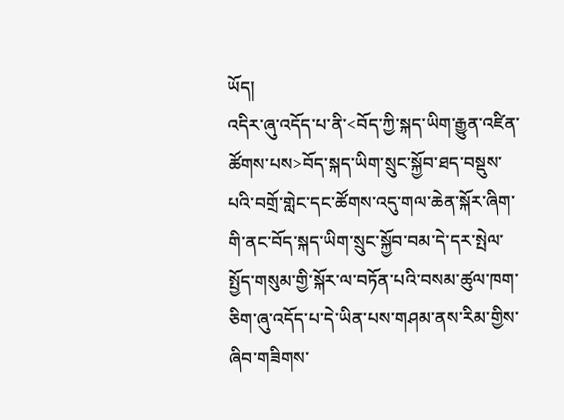ཡོད།
འདིར་ཞུ་འདོད་པ་ནི་<བོད་ཀྱི་སྐད་ཡིག་རྒྱུན་འཛིན་ཚོགས་པས>བོད་སྐད་ཡིག་སྲུང་སྐྱོབ་ཐད་བསྡུས་པའི་བགྲོ་གླེང་དང་ཚོགས་འདུ་གལ་ཆེན་སྐོར་ཞིག་གི་ནང་བོད་སྐད་ཡིག་སྲུང་སྐྱོབ་བམ་དེ་དར་སྤེལ་སྤྱོད་གསུམ་གྱི་སྐོར་ལ་བཏོན་པའི་བསམ་ཚུལ་ཁག་ཅིག་ཞུ་འདོད་པ་དེ་ཡིན་པས་གཤམ་ནས་རིམ་གྱིས་ཞིབ་གཟིགས་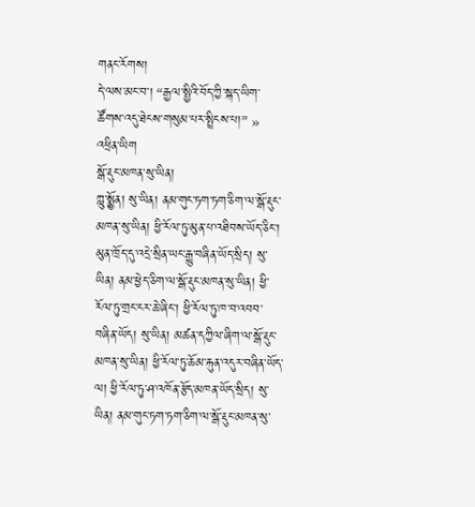གནང་རོགས།
དེ་ལས་མང་བ་། “རྒྱལ་སྤྱིའི་བོད་ཀྱི་སྐད་ཡིག་ཚོགས་འདུ་ཐེངས་གསུམ་པར་སྤྲིངས་པ།” »
འཕྲིན་ཡིག
སྒོ་རྡུང་མཁན་སུ་ཡིན།
ཀླུ་སྨྱོན། སུ་ཡིན། ནམ་གུང་ཏག་ཏག་ཅིག་ལ་སྒོ་རྡུང་མཁན་སུ་ཡིན། ཕྱི་རོལ་ཏུ་མུན་པ་འཐིབས་ཡོད་ཅིང་། མུན་ཁྲོད་དུ་འདྲེ་སྲིན་ཡང་རྒྱུ་བཞིན་ཡོད་སྲིད། སུ་ཡིན། ནམ་ཕྱེད་ཅིག་ལ་སྒོ་རྡུང་མཁན་སུ་ཡིན། ཕྱི་རོལ་ཏུ་གྲང་ངར་ཆེ་ཞིང་། ཕྱི་རོལ་ཏུ་ཁ་བ་འབབ་བཞིན་ཡོད། སུ་ཡིན། མཚན་དཀྱིལ་ཞིག་ལ་སྒོ་རྡུང་མཁན་སུ་ཡིན། ཕྱི་རོལ་ཏུ་ཆོམ་རྐུན་འདུར་བཞིན་ཡོད་ལ། ཕྱི་རོལ་ཏུ་ཤ་འཁོན་རྩོད་མཁན་ཡོད་སྲིད། སུ་ཡིན། ནམ་གུང་ཏག་ཏག་ཅིག་ལ་སྒོ་རྡུང་མཁན་སུ་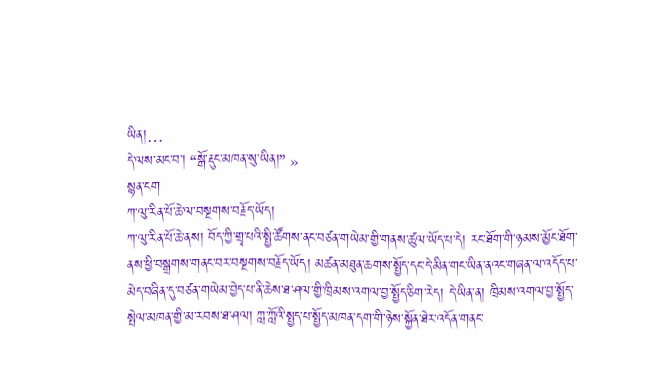ཡིན།…
དེ་ལས་མང་བ་། “སྒོ་རྡུང་མཁན་སུ་ཡིན།” »
སྙན་ངག
ཀ་ལུ་རིན་པོ་ཆེ་ལ་བསྔགས་བརྗོད་ཡོད།
ཀ་ལུ་རིན་པོ་ཆེ་ནས། བོད་ཀྱི་གྲྭ་པའི་སྤྱི་ཚོགས་ནང་བཙན་གཡེམ་གྱི་གནས་ཚུལ་ཡོད་པ་དེ། རང་ཐོག་གི་ཉམས་མྱོང་ཐོག་ནས་ཕྱི་བསྒྲགས་གནང་བར་བསྔགས་བརྗོད་ཡོད། མཚན་མཐུན་ཆགས་སྤྱོད་དང་དེ་མིན་གང་ཡིན་ནའང་གཞན་ལ་འདོད་པ་མེད་བཞིན་དུ་བཙན་གཡེམ་བྱེད་པ་ནི་ཆེས་ཐ་ཤལ་གྱི་ཁྲིམས་འགལ་བྱ་སྤྱོད་ཅིག་རེད། དེ་ཡིན་ན། ཁྲིམས་འགལ་བྱ་སྤྱོད་སྤེལ་མཁན་གྱི་མ་རབས་ཐ་ཤལ། ཀླ་ཀློའི་སྤྱད་པ་སྤྱོད་མཁན་དག་གི་ཉེས་སྐྱོན་ཐེར་འདོན་གནང་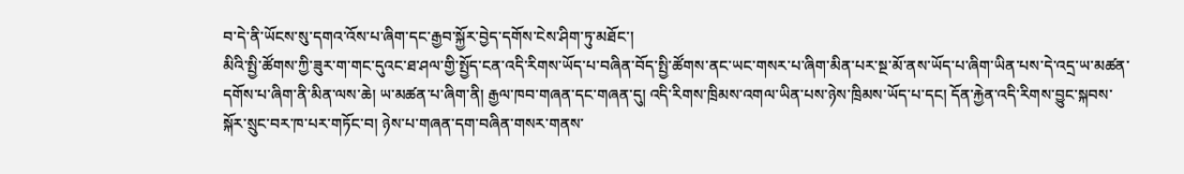བ་དེ་ནི་ཡོངས་སུ་དགའ་འོས་པ་ཞིག་དང་རྒྱབ་སྐྱོར་བྱེད་དགོས་ངེས་ཤིག་ཏུ་མཐོང་།
མིའི་སྤྱི་ཚོགས་ཀྱི་ཟུར་ག་གང་དུའང་ཐ་ཤལ་གྱི་སྤྱོད་ངན་འདི་རིགས་ཡོད་པ་བཞིན་བོད་སྤྱི་ཚོགས་ནང་ཡང་གསར་པ་ཞིག་མིན་པར་སྔ་མོ་ནས་ཡོད་པ་ཞིག་ཡིན་པས་དེ་འདྲ་ཡ་མཚན་དགོས་པ་ཞིག་ནི་མིན་ལས་ཆེ། ཡ་མཚན་པ་ཞིག་ནི། རྒྱལ་ཁབ་གཞན་དང་གཞན་དུ། འདི་རིགས་ཁྲིམས་འགལ་ཡིན་པས་ཉེས་ཁྲིམས་ཡོད་པ་དང། དོན་རྐྱེན་འདི་རིགས་བྱུང་སྐབས་སྐོར་སྲུང་བར་ཁ་པར་གཏོང་བ། ཉེས་པ་གཞན་དག་བཞིན་གསར་གནས་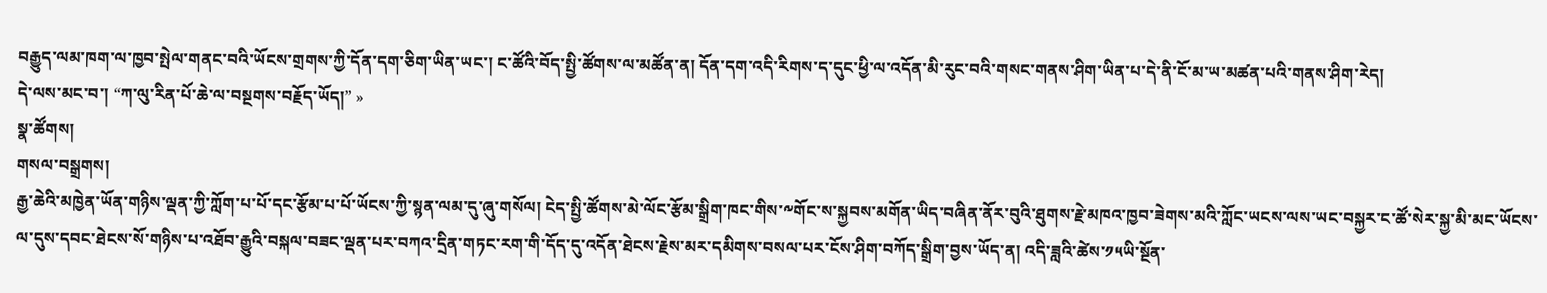བརྒྱུད་ལམ་ཁག་ལ་ཁྱབ་སྤེལ་གནང་བའི་ཡོངས་གྲགས་ཀྱི་དོན་དག་ཅིག་ཡིན་ཡང་། ང་ཚོའི་བོད་སྤྱི་ཚོགས་ལ་མཚོན་ན། དོན་དག་འདི་རིགས་ད་དུང་ཕྱི་ལ་འདོན་མི་རུང་བའི་གསང་གནས་ཤིག་ཡིན་པ་དེ་ནི་ངོ་མ་ཡ་མཚན་པའི་གནས་ཤིག་རེད།
དེ་ལས་མང་བ་། “ཀ་ལུ་རིན་པོ་ཆེ་ལ་བསྔགས་བརྗོད་ཡོད།” »
སྣ་ཚོགས།
གསལ་བསྒྲགས།
རྒྱ་ཆེའི་མཁྱེན་ཡོན་གཉིས་ལྡན་ཀྱི་ཀློག་པ་པོ་དང་རྩོམ་པ་པོ་ཡོངས་ཀྱི་སྙན་ལམ་དུ་ཞུ་གསོལ། ངེད་སྤྱི་ཚོགས་མེ་ལོང་རྩོམ་སྒྲིག་ཁང་གིས་༸གོང་ས་སྐྱབས་མགོན་ཡིད་བཞིན་ནོར་བུའི་ཐུགས་རྗེ་མཁའ་ཁྱབ་ཟེགས་མའི་ཀློང་ཡངས་ལས་ཡང་བསྐྱར་ང་ཚོ་སེར་སྐྱ་མི་མང་ཡོངས་ལ་དུས་དབང་ཐེངས་སོ་གཉིས་པ་འཐོབ་རྒྱུའི་བསྐལ་བཟང་ལྡན་པར་བཀའ་དྲིན་གཏང་རག་གི་དོད་དུ་འདོན་ཐེངས་རྗེས་མར་དམིགས་བསལ་པར་ངོས་ཤིག་བཀོད་སྒྲིག་བྱས་ཡོད་ན། འདི་ཟླའི་ཚེས་༡༥ཡི་སྔོན་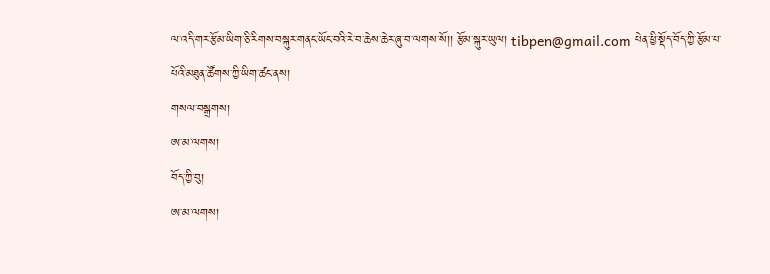ལ་འདི་གར་རྩོམ་ཡིག་ཅི་རིགས་བསྐུར་གནང་ཡོང་བའི་རེ་བ་ཆེས་ཆེར་ཞུ་བ་ལགས་སོ།། རྩོམ་སྐུར་ཡུལ། tibpen@gmail.com པེན་ཕྱི་སྡོད་བོད་ཀྱི་རྩོམ་པ་པོའི་མཐུན་ཚོགས་ཀྱི་ཡིག་ཚང་ནས།
གསལ་བསྒྲགས།
ཨ་མ་ལགས།
བོད་ཀྱི་བུ།
ཨ་མ་ལགས།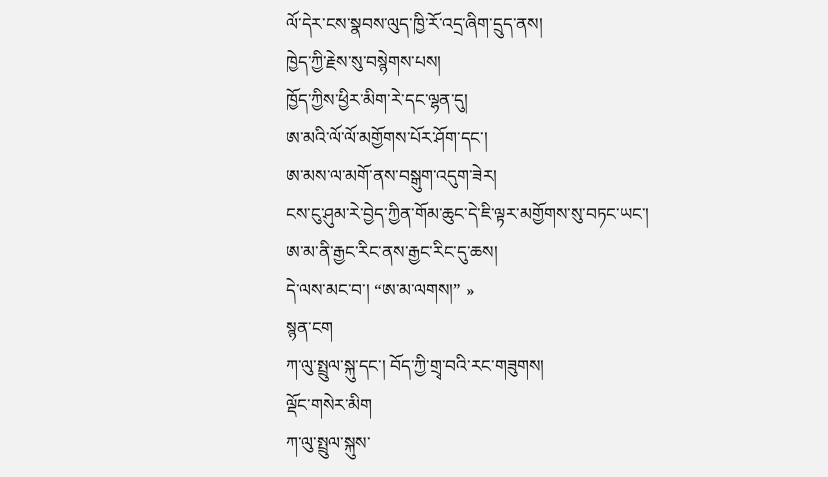ལོ་དེར་ངས་སྣབས་ལུད་ཁྱི་རོ་འདྲ་ཞིག་དྲུད་ནས།
ཁྱེད་ཀྱི་རྗེས་སུ་བསྙེགས་པས།
ཁྱོད་ཀྱིས་ཕྱིར་མིག་རེ་དང་ལྷན་དུ།
ཨ་མའི་ལོ་ལོ་མགྱོགས་པོར་ཤོག་དང་།
ཨ་མས་ལ་མགོ་ནས་བསྒུག་འདུག་ཟེར།
ངས་ངུ་ཤུམ་རེ་བྱེད་ཀྱིན་གོམ་ཆུང་དེ་ཇི་ལྟར་མགྱོགས་སུ་བཏང་ཡང་།
ཨ་མ་ནི་རྒྱང་རིང་ནས་རྒྱང་རིང་དུ་ཆས།
དེ་ལས་མང་བ་། “ཨ་མ་ལགས།” »
སྙན་ངག
ཀ་ལུ་སྤྲུལ་སྐུ་དང་། བོད་ཀྱི་གྲྭ་བའི་རང་གཟུགས།
ལྡོང་གསེར་མིག
ཀ་ལུ་སྤྲུལ་སྐུས་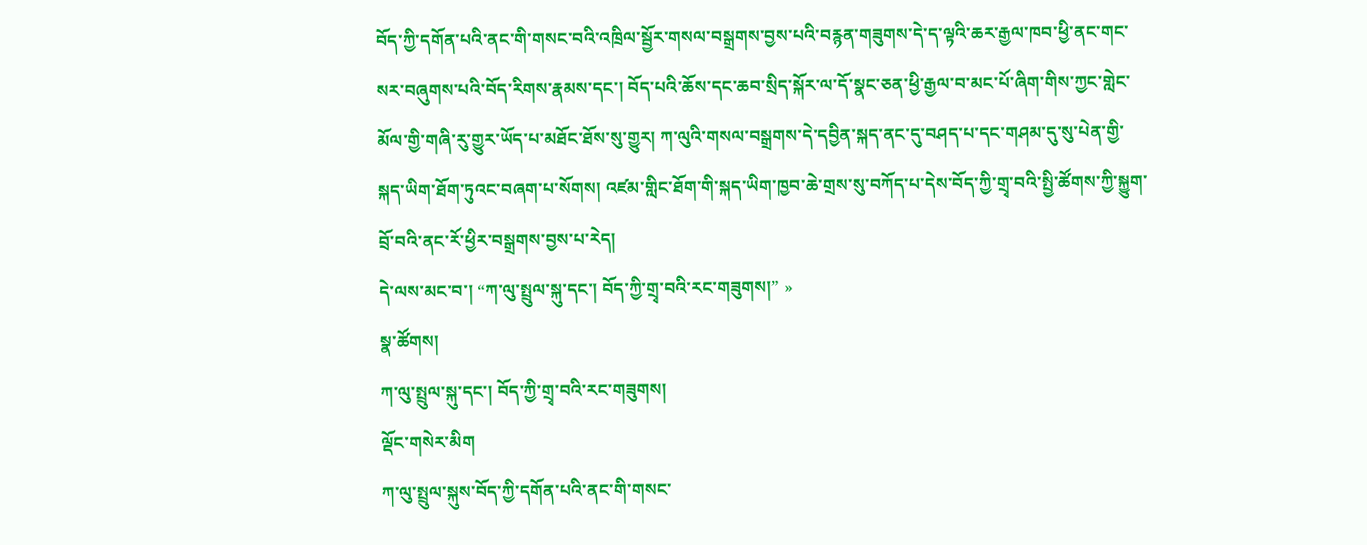བོད་ཀྱི་དགོན་པའི་ནང་གི་གསང་བའི་འཁྲིལ་སྦྱོར་གསལ་བསྒྲགས་བྱས་པའི་བརྙན་གཟུགས་དེ་ད་ལྟའི་ཆར་རྒྱལ་ཁབ་ཕྱི་ནང་གང་སར་བཞུགས་པའི་བོད་རིགས་རྣམས་དང་། བོད་པའི་ཆོས་དང་ཆབ་སྲིད་སྐོར་ལ་དོ་སྣང་ཅན་ཕྱི་རྒྱལ་བ་མང་པོ་ཞིག་གིས་ཀྱང་གླེང་མོལ་གྱི་གཞི་རུ་གྱུར་ཡོད་པ་མཐོང་ཐོས་སུ་གྱུར། ཀ་ལུའི་གསལ་བསྒྲགས་དེ་དབྱིན་སྐད་ནང་དུ་བཤད་པ་དང་གཤམ་དུ་སུ་པེན་གྱི་སྐད་ཡིག་ཐོག་ཏུའང་བཞག་པ་སོགས། འཛམ་གླིང་ཐོག་གི་སྐད་ཡིག་ཁྱབ་ཆེ་གྲས་སུ་བཀོད་པ་དེས་བོད་ཀྱི་གྲྭ་བའི་སྤྱི་ཚོགས་ཀྱི་སྐྱུག་བྲོ་བའི་ནང་རོ་ཕྱིར་བསྒྲགས་བྱས་པ་རེད།
དེ་ལས་མང་བ་། “ཀ་ལུ་སྤྲུལ་སྐུ་དང་། བོད་ཀྱི་གྲྭ་བའི་རང་གཟུགས།” »
སྣ་ཚོགས།
ཀ་ལུ་སྤྲུལ་སྐུ་དང་། བོད་ཀྱི་གྲྭ་བའི་རང་གཟུགས།
ལྡོང་གསེར་མིག
ཀ་ལུ་སྤྲུལ་སྐུས་བོད་ཀྱི་དགོན་པའི་ནང་གི་གསང་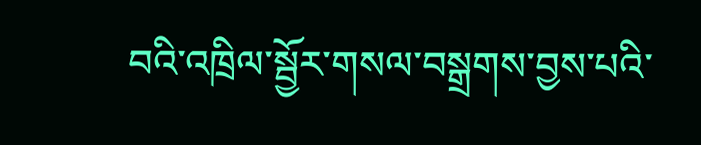བའི་འཁྲིལ་སྦྱོར་གསལ་བསྒྲགས་བྱས་པའི་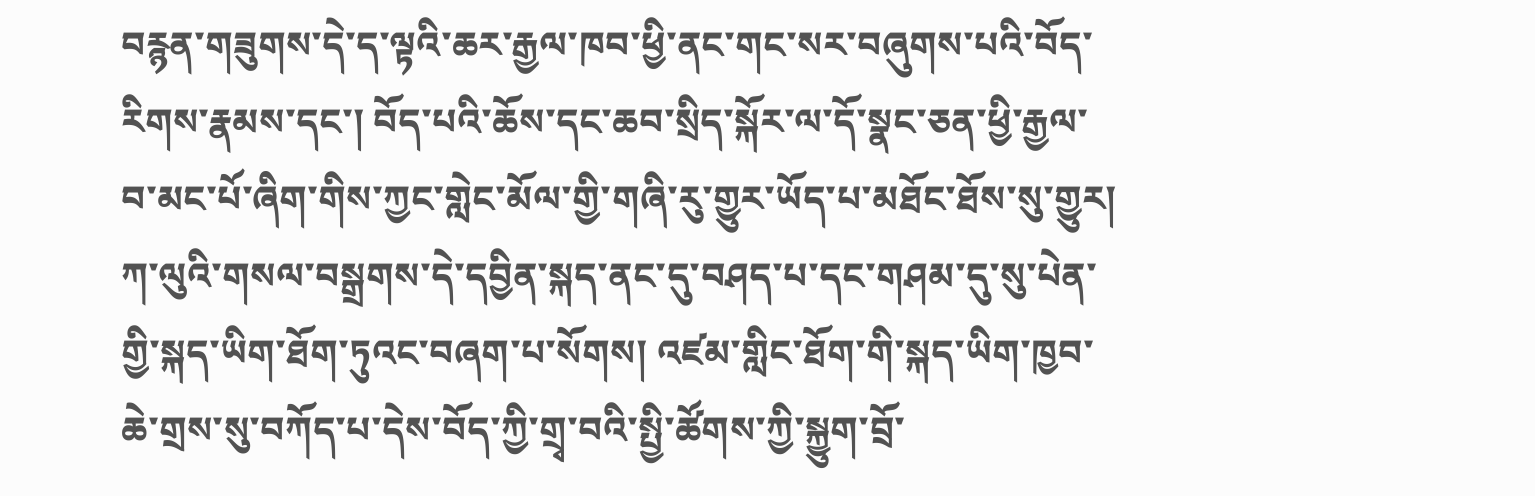བརྙན་གཟུགས་དེ་ད་ལྟའི་ཆར་རྒྱལ་ཁབ་ཕྱི་ནང་གང་སར་བཞུགས་པའི་བོད་རིགས་རྣམས་དང་། བོད་པའི་ཆོས་དང་ཆབ་སྲིད་སྐོར་ལ་དོ་སྣང་ཅན་ཕྱི་རྒྱལ་བ་མང་པོ་ཞིག་གིས་ཀྱང་གླེང་མོལ་གྱི་གཞི་རུ་གྱུར་ཡོད་པ་མཐོང་ཐོས་སུ་གྱུར། ཀ་ལུའི་གསལ་བསྒྲགས་དེ་དབྱིན་སྐད་ནང་དུ་བཤད་པ་དང་གཤམ་དུ་སུ་པེན་གྱི་སྐད་ཡིག་ཐོག་ཏུའང་བཞག་པ་སོགས། འཛམ་གླིང་ཐོག་གི་སྐད་ཡིག་ཁྱབ་ཆེ་གྲས་སུ་བཀོད་པ་དེས་བོད་ཀྱི་གྲྭ་བའི་སྤྱི་ཚོགས་ཀྱི་སྐྱུག་བྲོ་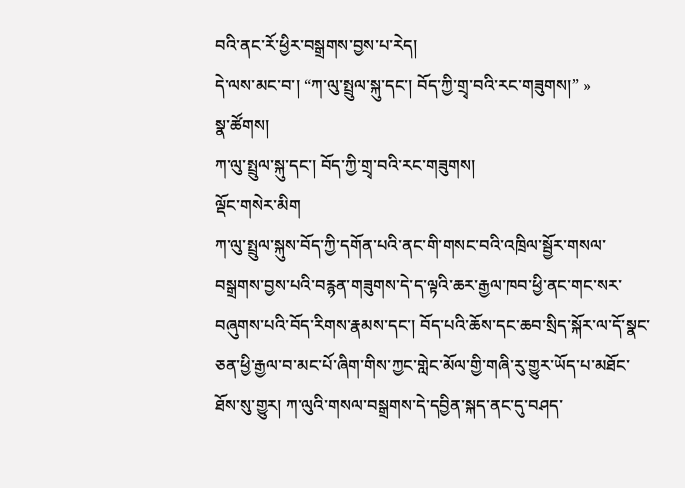བའི་ནང་རོ་ཕྱིར་བསྒྲགས་བྱས་པ་རེད།
དེ་ལས་མང་བ་། “ཀ་ལུ་སྤྲུལ་སྐུ་དང་། བོད་ཀྱི་གྲྭ་བའི་རང་གཟུགས།” »
སྣ་ཚོགས།
ཀ་ལུ་སྤྲུལ་སྐུ་དང་། བོད་ཀྱི་གྲྭ་བའི་རང་གཟུགས།
ལྡོང་གསེར་མིག
ཀ་ལུ་སྤྲུལ་སྐུས་བོད་ཀྱི་དགོན་པའི་ནང་གི་གསང་བའི་འཁྲིལ་སྦྱོར་གསལ་བསྒྲགས་བྱས་པའི་བརྙན་གཟུགས་དེ་ད་ལྟའི་ཆར་རྒྱལ་ཁབ་ཕྱི་ནང་གང་སར་བཞུགས་པའི་བོད་རིགས་རྣམས་དང་། བོད་པའི་ཆོས་དང་ཆབ་སྲིད་སྐོར་ལ་དོ་སྣང་ཅན་ཕྱི་རྒྱལ་བ་མང་པོ་ཞིག་གིས་ཀྱང་གླེང་མོལ་གྱི་གཞི་རུ་གྱུར་ཡོད་པ་མཐོང་ཐོས་སུ་གྱུར། ཀ་ལུའི་གསལ་བསྒྲགས་དེ་དབྱིན་སྐད་ནང་དུ་བཤད་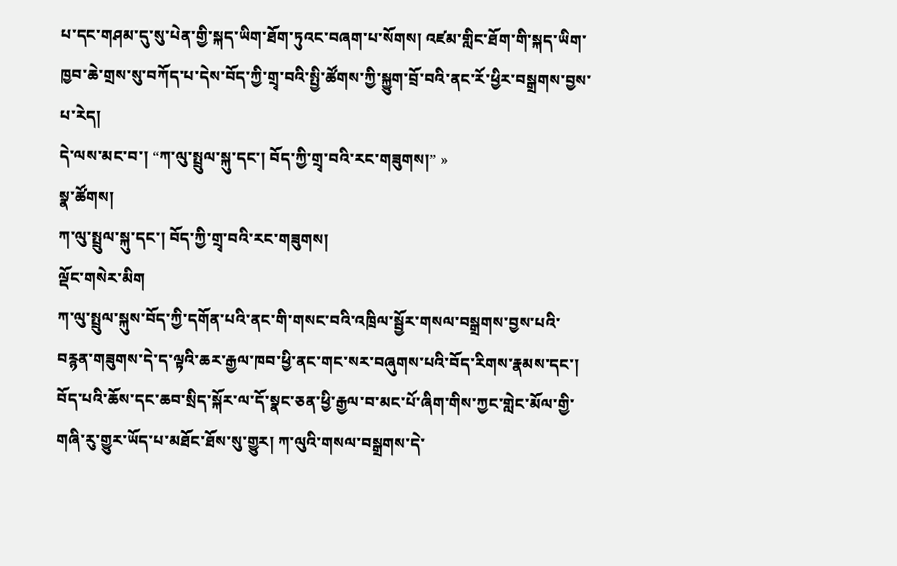པ་དང་གཤམ་དུ་སུ་པེན་གྱི་སྐད་ཡིག་ཐོག་ཏུའང་བཞག་པ་སོགས། འཛམ་གླིང་ཐོག་གི་སྐད་ཡིག་ཁྱབ་ཆེ་གྲས་སུ་བཀོད་པ་དེས་བོད་ཀྱི་གྲྭ་བའི་སྤྱི་ཚོགས་ཀྱི་སྐྱུག་བྲོ་བའི་ནང་རོ་ཕྱིར་བསྒྲགས་བྱས་པ་རེད།
དེ་ལས་མང་བ་། “ཀ་ལུ་སྤྲུལ་སྐུ་དང་། བོད་ཀྱི་གྲྭ་བའི་རང་གཟུགས།” »
སྣ་ཚོགས།
ཀ་ལུ་སྤྲུལ་སྐུ་དང་། བོད་ཀྱི་གྲྭ་བའི་རང་གཟུགས།
ལྡོང་གསེར་མིག
ཀ་ལུ་སྤྲུལ་སྐུས་བོད་ཀྱི་དགོན་པའི་ནང་གི་གསང་བའི་འཁྲིལ་སྦྱོར་གསལ་བསྒྲགས་བྱས་པའི་བརྙན་གཟུགས་དེ་ད་ལྟའི་ཆར་རྒྱལ་ཁབ་ཕྱི་ནང་གང་སར་བཞུགས་པའི་བོད་རིགས་རྣམས་དང་། བོད་པའི་ཆོས་དང་ཆབ་སྲིད་སྐོར་ལ་དོ་སྣང་ཅན་ཕྱི་རྒྱལ་བ་མང་པོ་ཞིག་གིས་ཀྱང་གླེང་མོལ་གྱི་གཞི་རུ་གྱུར་ཡོད་པ་མཐོང་ཐོས་སུ་གྱུར། ཀ་ལུའི་གསལ་བསྒྲགས་དེ་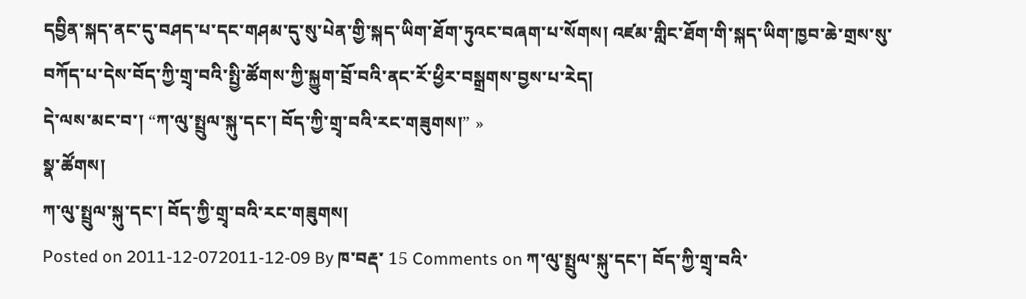དབྱིན་སྐད་ནང་དུ་བཤད་པ་དང་གཤམ་དུ་སུ་པེན་གྱི་སྐད་ཡིག་ཐོག་ཏུའང་བཞག་པ་སོགས། འཛམ་གླིང་ཐོག་གི་སྐད་ཡིག་ཁྱབ་ཆེ་གྲས་སུ་བཀོད་པ་དེས་བོད་ཀྱི་གྲྭ་བའི་སྤྱི་ཚོགས་ཀྱི་སྐྱུག་བྲོ་བའི་ནང་རོ་ཕྱིར་བསྒྲགས་བྱས་པ་རེད།
དེ་ལས་མང་བ་། “ཀ་ལུ་སྤྲུལ་སྐུ་དང་། བོད་ཀྱི་གྲྭ་བའི་རང་གཟུགས།” »
སྣ་ཚོགས།
ཀ་ལུ་སྤྲུལ་སྐུ་དང་། བོད་ཀྱི་གྲྭ་བའི་རང་གཟུགས།
Posted on 2011-12-072011-12-09 By ཁ་བརྡ་ 15 Comments on ཀ་ལུ་སྤྲུལ་སྐུ་དང་། བོད་ཀྱི་གྲྭ་བའི་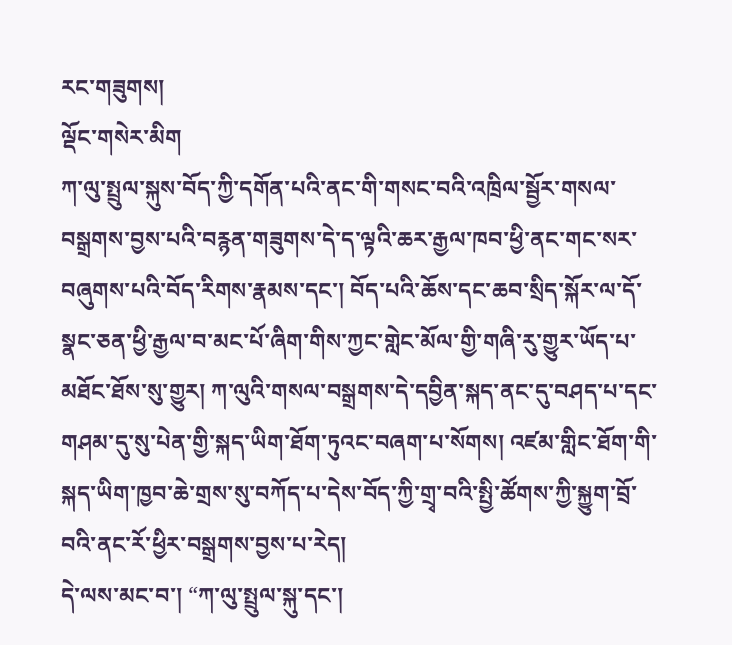རང་གཟུགས།
ལྡོང་གསེར་མིག
ཀ་ལུ་སྤྲུལ་སྐུས་བོད་ཀྱི་དགོན་པའི་ནང་གི་གསང་བའི་འཁྲིལ་སྦྱོར་གསལ་བསྒྲགས་བྱས་པའི་བརྙན་གཟུགས་དེ་ད་ལྟའི་ཆར་རྒྱལ་ཁབ་ཕྱི་ནང་གང་སར་བཞུགས་པའི་བོད་རིགས་རྣམས་དང་། བོད་པའི་ཆོས་དང་ཆབ་སྲིད་སྐོར་ལ་དོ་སྣང་ཅན་ཕྱི་རྒྱལ་བ་མང་པོ་ཞིག་གིས་ཀྱང་གླེང་མོལ་གྱི་གཞི་རུ་གྱུར་ཡོད་པ་མཐོང་ཐོས་སུ་གྱུར། ཀ་ལུའི་གསལ་བསྒྲགས་དེ་དབྱིན་སྐད་ནང་དུ་བཤད་པ་དང་གཤམ་དུ་སུ་པེན་གྱི་སྐད་ཡིག་ཐོག་ཏུའང་བཞག་པ་སོགས། འཛམ་གླིང་ཐོག་གི་སྐད་ཡིག་ཁྱབ་ཆེ་གྲས་སུ་བཀོད་པ་དེས་བོད་ཀྱི་གྲྭ་བའི་སྤྱི་ཚོགས་ཀྱི་སྐྱུག་བྲོ་བའི་ནང་རོ་ཕྱིར་བསྒྲགས་བྱས་པ་རེད།
དེ་ལས་མང་བ་། “ཀ་ལུ་སྤྲུལ་སྐུ་དང་།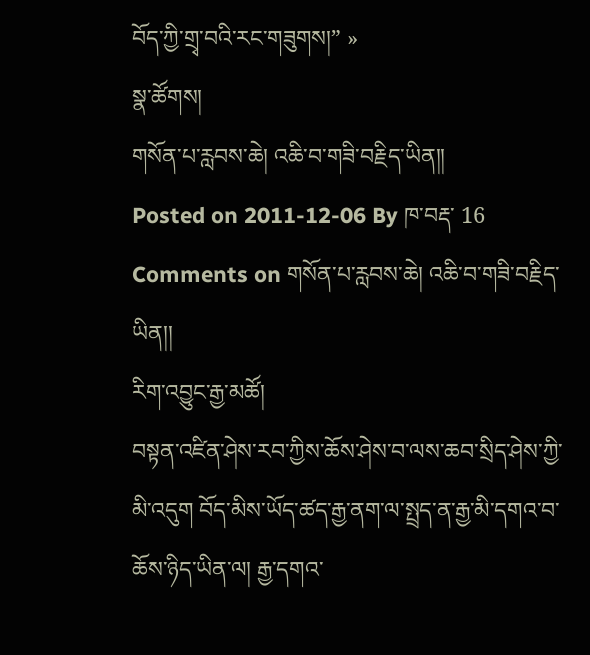བོད་ཀྱི་གྲྭ་བའི་རང་གཟུགས།” »
སྣ་ཚོགས།
གསོན་པ་རླབས་ཆེ། འཆི་བ་གཟི་བརྗིད་ཡིན།།
Posted on 2011-12-06 By ཁ་བརྡ་ 16 Comments on གསོན་པ་རླབས་ཆེ། འཆི་བ་གཟི་བརྗིད་ཡིན།།
རིག་འབྱུང་རྒྱ་མཚོ།
བསྟན་འཛིན་ཤེས་རབ་ཀྱིས་ཆོས་ཤེས་བ་ལས་ཆབ་སྲིད་ཤེས་ཀྱི་མི་འདུག བོད་མིས་ཡོད་ཚད་རྒྱ་ནག་ལ་སྤྲད་ན་རྒྱ་མི་དགའ་བ་ཆོས་ཉིད་ཡིན་ལ། རྒྱ་དགའ་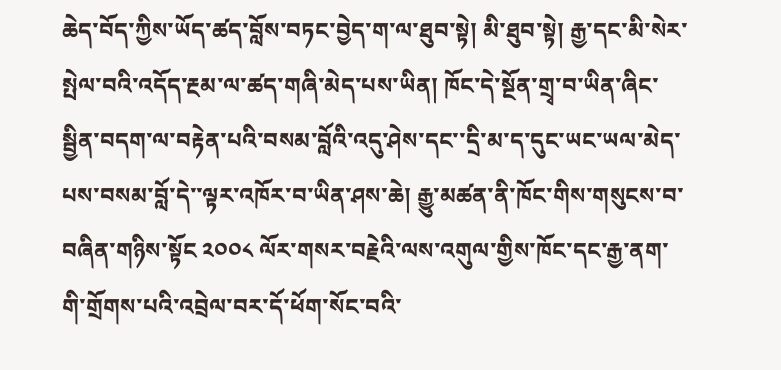ཆེད་བོད་ཀྱིས་ཡོད་ཚད་བློས་བཏང་བྱེད་ག་ལ་ཐུབ་སྟེ། མི་ཐུབ་སྟེ། རྒྱ་དང་མི་སེར་སྤེལ་བའི་འདོད་རྔམ་ལ་ཚད་གཞི་མེད་པས་ཡིན། ཁོང་དེ་སྔོན་གྲྭ་བ་ཡིན་ཞིང་སྦྱིན་བདག་ལ་བརྟེན་པའི་བསམ་བློའི་འདུ་ཤེས་དང་་དྲི་མ་ད་དུང་ཡང་ཡལ་མེད་པས་བསམ་བློ་དེ་་ལྟར་འཁོར་བ་ཡིན་ཤས་ཆེ། རྒྱུ་མཚན་ནི་ཁོང་གིས་གསུངས་བ་བཞིན་གཉིས་སྟོང ༢༠༠༨ ལོར་གསར་བརྗེའི་ལས་འགུལ་གྱིས་ཁོང་དང་རྒྱ་ནག་གི་གྲོགས་པའི་འབྲེལ་བར་དོ་ཕོག་སོང་བའི་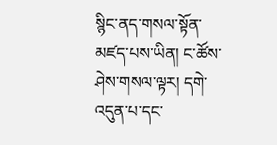སྙིང་ནད་གསལ་སྟོན་མཛད་པས་ཡིན། ང་ཚོས་ཤེས་གསལ་ལྟར། དགེ་འདུན་པ་དང་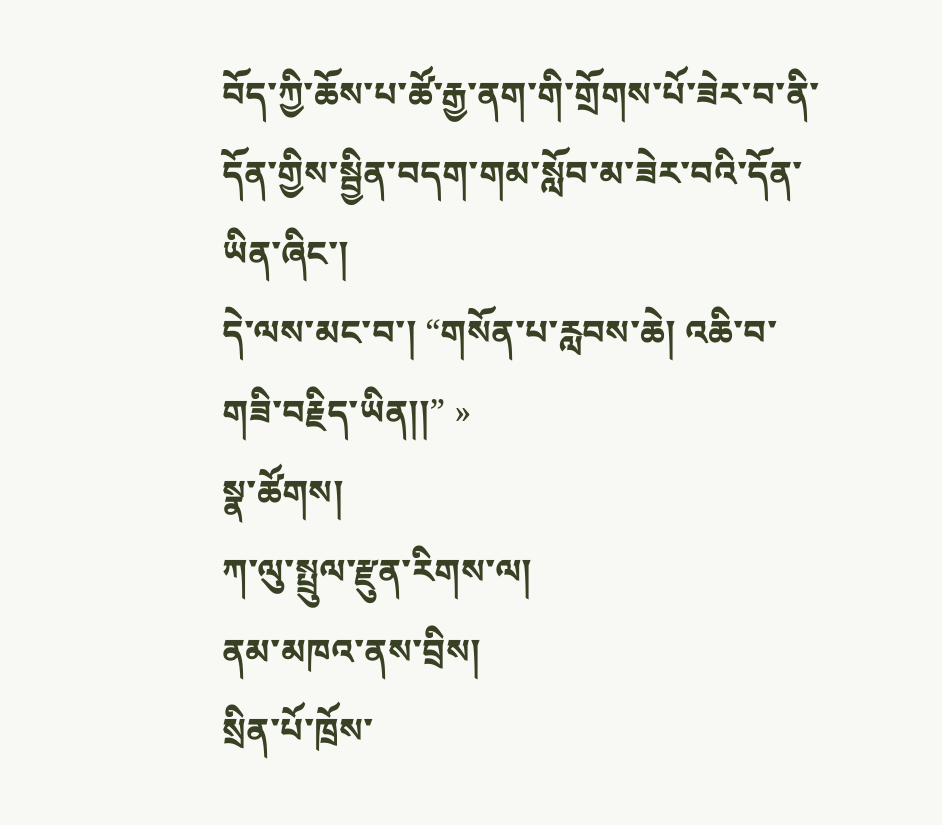བོད་ཀྱི་ཆོས་པ་ཚོ་རྒྱ་ནག་གི་གྲོགས་པོ་ཟེར་བ་ནི་དོན་གྱིས་སྦྱིན་བདག་གམ་སློབ་མ་ཟེར་བའི་དོན་ཡིན་ཞིང་།
དེ་ལས་མང་བ་། “གསོན་པ་རླབས་ཆེ། འཆི་བ་གཟི་བརྗིད་ཡིན།།” »
སྣ་ཚོགས།
ཀ་ལུ་སྤྲུལ་རྫུན་རིགས་ལ།
ནམ་མཁའ་ནས་བྲིས།
སྲིན་པོ་ཁྲོས་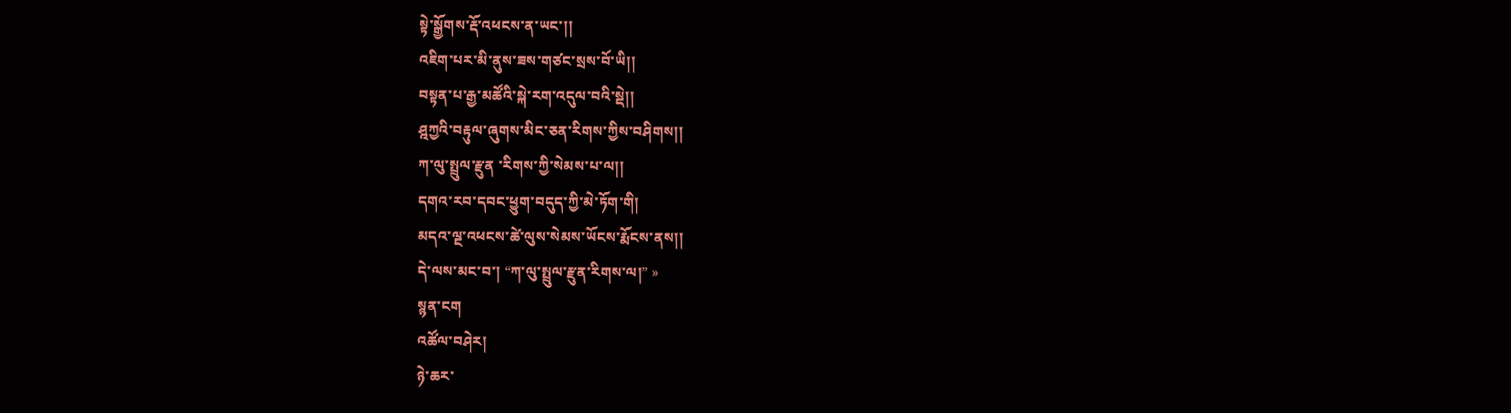སྟེ་སྒྱོགས་རྡོ་འཕངས་ན་ཡང་།།
འཇིག་པར་མི་ནུས་ཟས་གཙང་སྲས་བོ་ཡི།།
བསྟན་པ་རྒྱ་མཚོའི་སྐེ་རག་འདུལ་བའི་སྡེ།།
ཤྰཀྱའི་བརྟུལ་ཞུགས་མིང་ཅན་རིགས་ཀྱིས་བཤིགས།།
ཀ་ལུ་སྤྲུལ་རྫུན ་རིགས་ཀྱི་སེམས་པ་ལ།།
དགའ་རབ་དབང་ཕྱུག་བདུད་ཀྱི་མེ་ཏོག་གི།
མདའ་ལྔ་འཕངས་ཚེ་ལུས་སེམས་ཡོངས་རྨོངས་ནས།།
དེ་ལས་མང་བ་། “ཀ་ལུ་སྤྲུལ་རྫུན་རིགས་ལ།” »
སྙན་ངག
འཚོལ་བཤེར།
ཉེ་ཆར་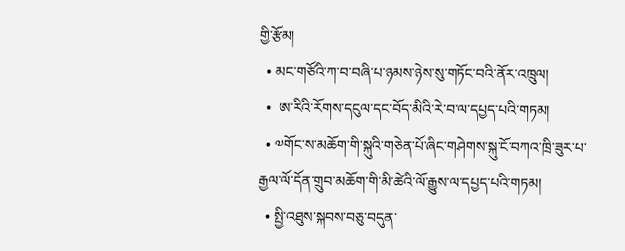གྱི་རྩོམ།
  • མང་གཙོའི་ཀ་བ་བཞི་པ་ཉམས་ཉེས་སུ་གཏོང་བའི་ནོར་འཁྲུལ།
  •  ཨ་རིའི་རོགས་དངུལ་དང་བོད་མིའི་རེ་བ་ལ་དཔྱད་པའི་གཏམ།
  • ༧གོང་ས་མཆོག་གི་སྐུའི་གཅེན་པོ་ཞིང་གཤེགས་སྐུ་ངོ་བཀའ་ཁྲི་ཟུར་པ་རྒྱལ་ལོ་དོན་གྲུབ་མཆོག་གི་མི་ཚེའི་ལོ་རྒྱུས་ལ་དཔྱད་པའི་གཏམ།
  • སྤྱི་འཐུས་སྐབས་བཅུ་བདུན་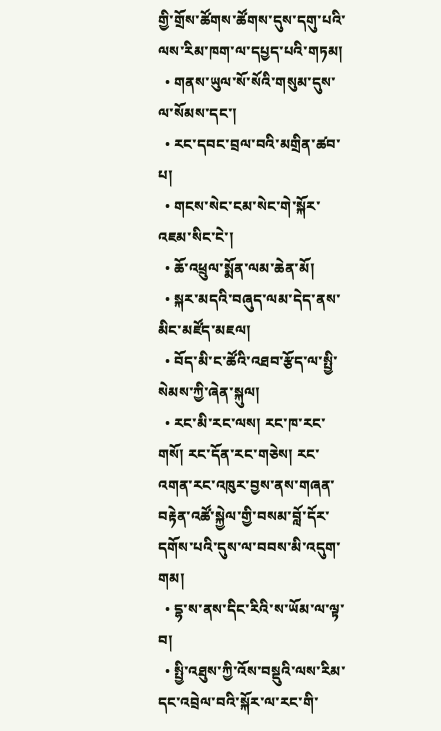གྱི་གྲོས་ཚོགས་ཚོགས་དུས་དགུ་པའི་ལས་རིམ་ཁག་ལ་དཔྱད་པའི་གཏམ།
  • གནས་ཡུལ་སོ་སོའི་གསུམ་དུས་ལ་སོམས་དང་།
  • རང་དབང་བྲལ་བའི་མགྲིན་ཚབ་པ།
  • གངས་སེང་ངམ་སེང་གེ་སྐོར་འཇམ་སིང་ངེ་།
  • ཆོ་འཕྲུལ་སྨོན་ལམ་ཆེན་མོ།
  • སྐར་མདའི་བཞུད་ལམ་དེད་ནས་མིང་མཛོད་མཇལ།
  • བོད་མི་ང་ཚོའི་འཐབ་རྩོད་ལ་སྤྱི་སེམས་ཀྱི་ཞེན་སྐུལ།
  • རང་མི་རང་ལས། རང་ཁ་རང་གསོ། རང་དོན་རང་གཅེས། རང་འགན་རང་འཁུར་བྱས་ནས་གཞན་བརྟེན་འཚོ་སྐྱེལ་གྱི་བསམ་བློ་དོར་དགོས་པའི་དུས་ལ་བབས་མི་འདུག་གམ།
  • དྷ་ས་ནས་དིང་རིའི་ས་ཡོམ་ལ་ལྟ་བ།
  • སྤྱི་འཐུས་ཀྱི་འོས་བསྡུའི་ལས་རིམ་དང་འབྲེལ་བའི་སྐོར་ལ་རང་གི་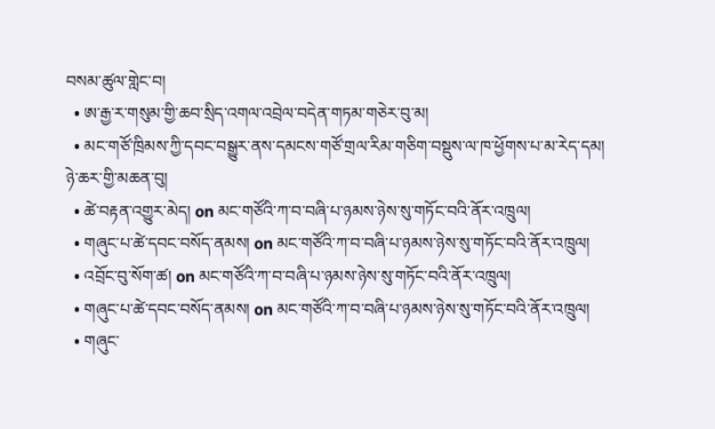བསམ་ཚུལ་གླེང་བ།
  • ཨ་རྒྱ་ར་གསུམ་གྱི་ཆབ་སྲིད་འགལ་འབྲེལ་བདེན་གཏམ་གཅེར་བུ་མ།
  • མང་གཙོ་ཁྲིམས་ཀྱི་དབང་བསྒྱུར་ནས་དམངས་གཙོ་གྲལ་རིམ་གཅིག་བསྡུས་ལ་ཁ་ཕྱོགས་པ་མ་རེད་དམ།
ཉེ་ཆར་གྱི་མཆན་བུ།
  • ཚེ་བརྟན་འགྱུར་མེད། on མང་གཙོའི་ཀ་བ་བཞི་པ་ཉམས་ཉེས་སུ་གཏོང་བའི་ནོར་འཁྲུལ།
  • གཞུང་པ་ཚེ་དབང་བསོད་ནམས། on མང་གཙོའི་ཀ་བ་བཞི་པ་ཉམས་ཉེས་སུ་གཏོང་བའི་ནོར་འཁྲུལ།
  • འབྲོང་བུ་སོག་ཚ། on མང་གཙོའི་ཀ་བ་བཞི་པ་ཉམས་ཉེས་སུ་གཏོང་བའི་ནོར་འཁྲུལ།
  • གཞུང་པ་ཚེ་དབང་བསོད་ནམས། on མང་གཙོའི་ཀ་བ་བཞི་པ་ཉམས་ཉེས་སུ་གཏོང་བའི་ནོར་འཁྲུལ།
  • གཞུང་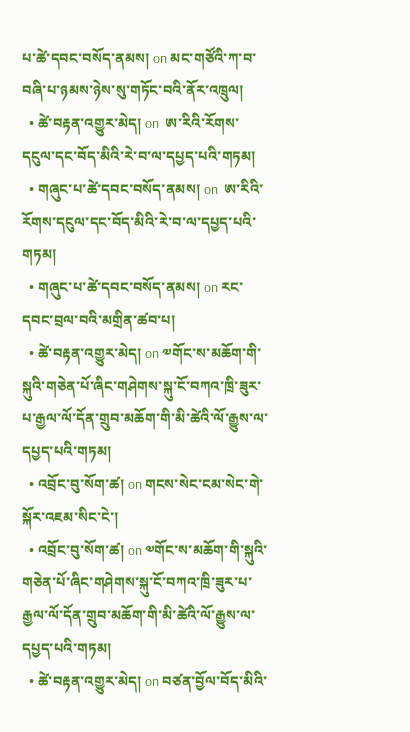པ་ཚེ་དབང་བསོད་ནམས། on མང་གཙོའི་ཀ་བ་བཞི་པ་ཉམས་ཉེས་སུ་གཏོང་བའི་ནོར་འཁྲུལ།
  • ཚེ་བརྟན་འགྱུར་མེད། on  ཨ་རིའི་རོགས་དངུལ་དང་བོད་མིའི་རེ་བ་ལ་དཔྱད་པའི་གཏམ།
  • གཞུང་པ་ཚེ་དབང་བསོད་ནམས། on  ཨ་རིའི་རོགས་དངུལ་དང་བོད་མིའི་རེ་བ་ལ་དཔྱད་པའི་གཏམ།
  • གཞུང་པ་ཚེ་དབང་བསོད་ནམས། on རང་དབང་བྲལ་བའི་མགྲིན་ཚབ་པ།
  • ཚེ་བརྟན་འགྱུར་མེད། on ༧གོང་ས་མཆོག་གི་སྐུའི་གཅེན་པོ་ཞིང་གཤེགས་སྐུ་ངོ་བཀའ་ཁྲི་ཟུར་པ་རྒྱལ་ལོ་དོན་གྲུབ་མཆོག་གི་མི་ཚེའི་ལོ་རྒྱུས་ལ་དཔྱད་པའི་གཏམ།
  • འབྲོང་བུ་སོག་ཚ། on གངས་སེང་ངམ་སེང་གེ་སྐོར་འཇམ་སིང་ངེ་།
  • འབྲོང་བུ་སོག་ཚ། on ༧གོང་ས་མཆོག་གི་སྐུའི་གཅེན་པོ་ཞིང་གཤེགས་སྐུ་ངོ་བཀའ་ཁྲི་ཟུར་པ་རྒྱལ་ལོ་དོན་གྲུབ་མཆོག་གི་མི་ཚེའི་ལོ་རྒྱུས་ལ་དཔྱད་པའི་གཏམ།
  • ཚེ་བརྟན་འགྱུར་མེད། on བཙན་བྱོལ་བོད་མིའི་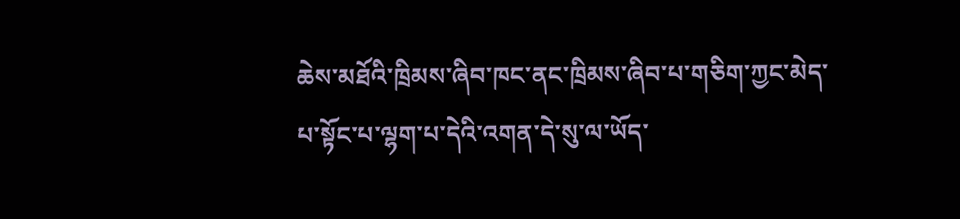ཆེས་མཐོའི་ཁྲིམས་ཞིབ་ཁང་ནང་ཁྲིམས་ཞིབ་པ་གཅིག་ཀྱང་མེད་པ་སྟོང་པ་ལྷག་པ་དེའི་འགན་དེ་སུ་ལ་ཡོད་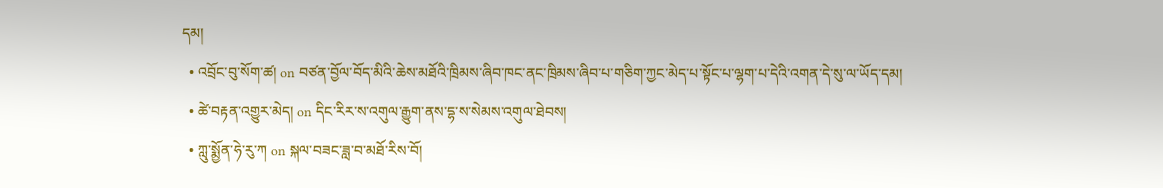དམ།
  • འབྲོང་བུ་སོག་ཚ། on བཙན་བྱོལ་བོད་མིའི་ཆེས་མཐོའི་ཁྲིམས་ཞིབ་ཁང་ནང་ཁྲིམས་ཞིབ་པ་གཅིག་ཀྱང་མེད་པ་སྟོང་པ་ལྷག་པ་དེའི་འགན་དེ་སུ་ལ་ཡོད་དམ།
  • ཚེ་བརྟན་འགྱུར་མེད། on དིང་རིར་ས་འགུལ་རྒྱུག་ནས་དྷ་ས་སེམས་འགུལ་ཐེབས།
  • ཀླུ་སྨྱོན་ཧེ་རུ་ཀ on སྐལ་བཟང་ཟླ་བ་མཐོ་རིས་བོ།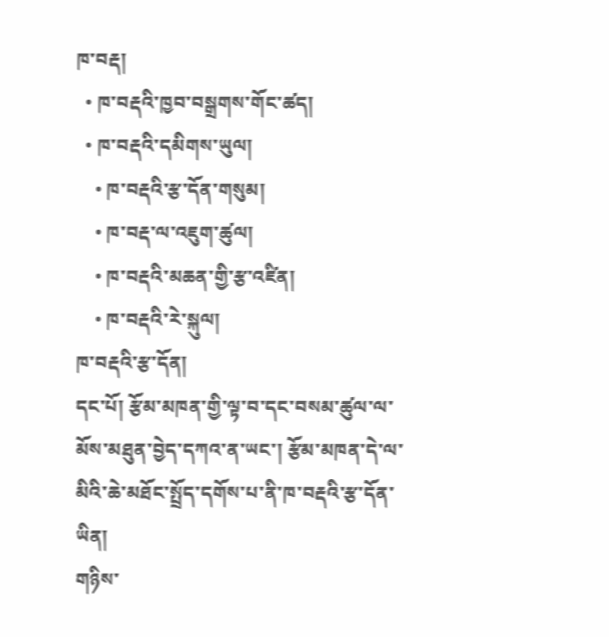ཁ་བརྡ།
  • ཁ་བརྡའི་ཁྱབ་བསྒྲགས་གོང་ཚད།
  • ཁ་བརྡའི་དམིགས་ཡུལ།
    • ཁ་བརྡའི་རྩ་དོན་གསུམ།
    • ཁ་བརྡ་ལ་འཇུག་ཚུལ།
    • ཁ་བརྡའི་མཆན་གྱི་རྩ་འཛིན།
    • ཁ་བརྡའི་རེ་སྐུལ།
ཁ་བརྡའི་རྩ་དོན།
དང་པོ། རྩོམ་མཁན་གྱི་ལྟ་བ་དང་བསམ་ཚུལ་ལ་མོས་མཐུན་བྱེད་དཀའ་ན་ཡང་། རྩོམ་མཁན་དེ་ལ་མིའི་ཆེ་མཐོང་སྤྲོད་དགོས་པ་ནི་ཁ་བརྡའི་རྩ་དོན་ཡིན།
གཉིས་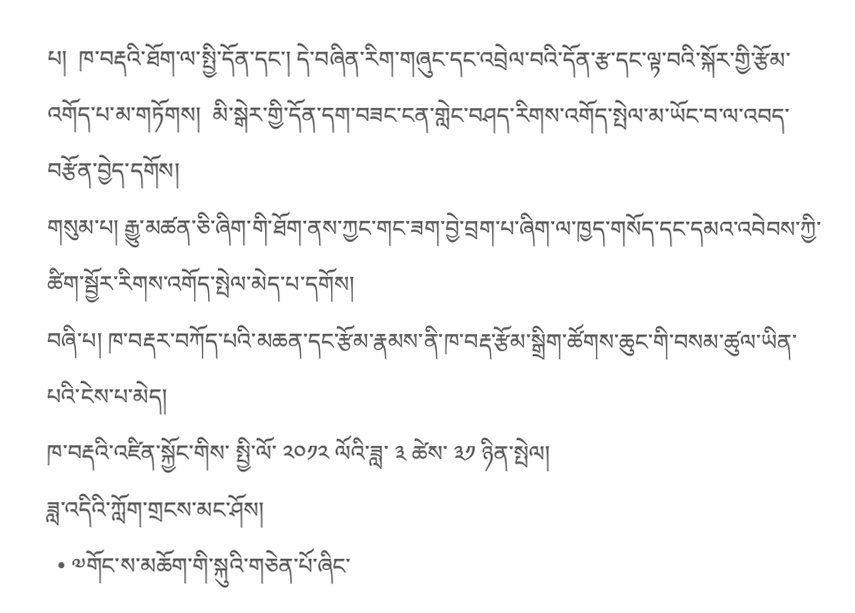པ།  ཁ་བརྡའི་ཐོག་ལ་སྤྱི་དོན་དང་། དེ་བཞིན་རིག་གཞུང་དང་འབྲེལ་བའི་དོན་རྩ་དང་ལྟ་བའི་སྐོར་གྱི་རྩོམ་འགོད་པ་མ་གཏོགས།  མི་སྒེར་གྱི་དོན་དག་བཟང་ངན་གླེང་བཤད་རིགས་འགོད་སྤེལ་མ་ཡོང་བ་ལ་འབད་བརྩོན་བྱེད་དགོས།
གསུམ་པ། རྒྱུ་མཚན་ཅི་ཞིག་གི་ཐོག་ནས་ཀྱང་གང་ཟག་བྱེ་བྲག་པ་ཞིག་ལ་ཁྱད་གསོད་དང་དམའ་འབེབས་ཀྱི་ཚིག་སྦྱོར་རིགས་འགོད་སྤེལ་མེད་པ་དགོས།
བཞི་པ། ཁ་བརྡར་བཀོད་པའི་མཆན་དང་རྩོམ་རྣམས་ནི་ཁ་བརྡ་རྩོམ་སྒྲིག་ཚོགས་ཆུང་གི་བསམ་ཚུལ་ཡིན་པའི་ངེས་པ་མེད།
ཁ་བརྡའི་འཛིན་སྐྱོང་གིས་ སྤྱི་ལོ་ ༢༠༡༢ ལོའི་ཟླ་ ༣ ཚེས་ ༣༡ ཉིན་སྤེལ།
ཟླ་འདིའི་ཀློག་གྲངས་མང་ཤོས།
  • ༧གོང་ས་མཆོག་གི་སྐུའི་གཅེན་པོ་ཞིང་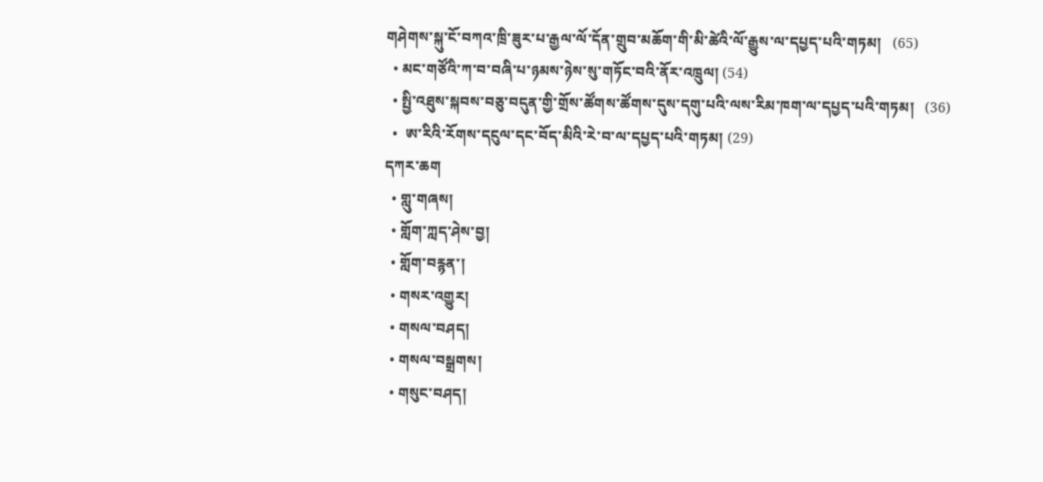གཤེགས་སྐུ་ངོ་བཀའ་ཁྲི་ཟུར་པ་རྒྱལ་ལོ་དོན་གྲུབ་མཆོག་གི་མི་ཚེའི་ལོ་རྒྱུས་ལ་དཔྱད་པའི་གཏམ།   (65)
  • མང་གཙོའི་ཀ་བ་བཞི་པ་ཉམས་ཉེས་སུ་གཏོང་བའི་ནོར་འཁྲུལ། (54)
  • སྤྱི་འཐུས་སྐབས་བཅུ་བདུན་གྱི་གྲོས་ཚོགས་ཚོགས་དུས་དགུ་པའི་ལས་རིམ་ཁག་ལ་དཔྱད་པའི་གཏམ།   (36)
  •  ཨ་རིའི་རོགས་དངུལ་དང་བོད་མིའི་རེ་བ་ལ་དཔྱད་པའི་གཏམ། (29)
དཀར་ཆག
  • གླུ་གཞས།
  • གློག་ཀླད་ཤེས་བྱ།
  • གློག་བརྙན་།
  • གསར་འགྱུར།
  • གསལ་བཤད།
  • གསལ་བསྒྲགས།
  • གསུང་བཤད།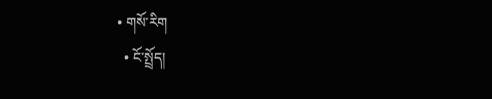• གསོ་རིག
  • ངོ་སྤྲོད།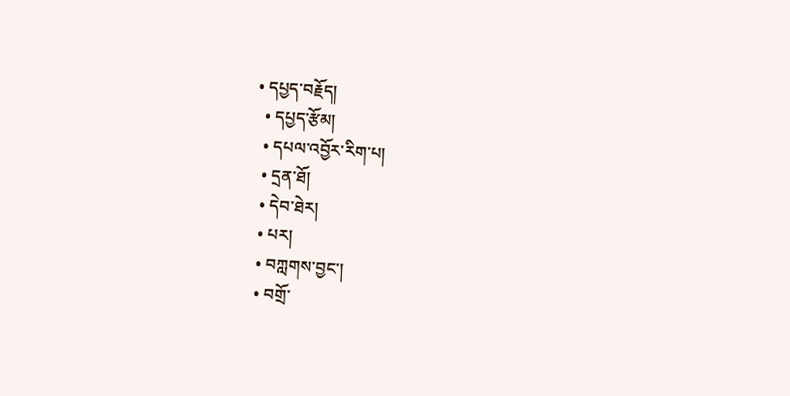• དཔྱད་བརྗོད།
  • དཔྱད་རྩོམ།
  • དཔལ་འབྱོར་རིག་པ།
  • དྲན་ཐོ།
  • དེབ་ཐེར།
  • པར།
  • བཀླགས་བྱང་།
  • བགྲོ་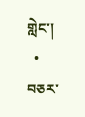གླེང་།
  • བཅར་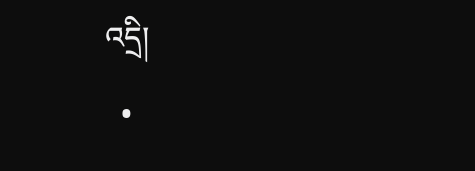འདྲི།
  •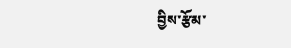བྱིས་རྩོམ་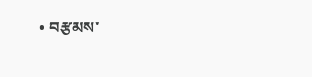• བརྩམས་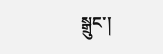སྒྲུང་།